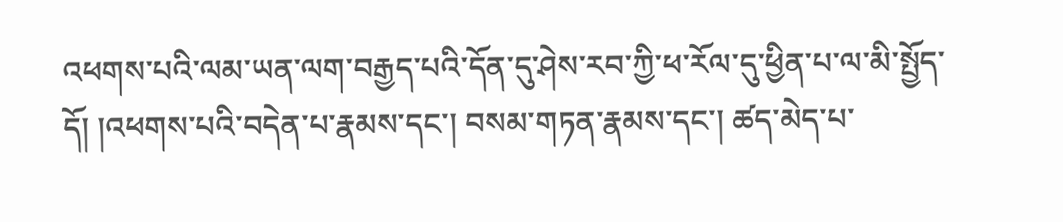འཕགས་པའི་ལམ་ཡན་ལག་བརྒྱད་པའི་དོན་དུ་ཤེས་རབ་ཀྱི་ཕ་རོལ་དུ་ཕྱིན་པ་ལ་མི་སྤྱོད་དོ། །འཕགས་པའི་བདེན་པ་རྣམས་དང་། བསམ་གཏན་རྣམས་དང་། ཚད་མེད་པ་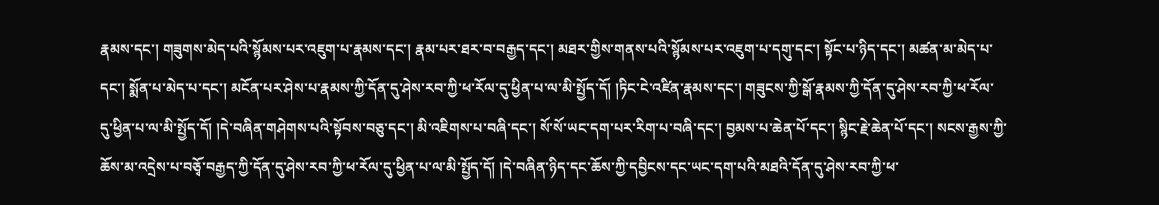རྣམས་དང་། གཟུགས་མེད་པའི་སྙོམས་པར་འཇུག་པ་རྣམས་དང་། རྣམ་པར་ཐར་བ་བརྒྱད་དང་། མཐར་གྱིས་གནས་པའི་སྙོམས་པར་འཇུག་པ་དགུ་དང་། སྟོང་པ་ཉིད་དང་། མཚན་མ་མེད་པ་དང་། སྨོན་པ་མེད་པ་དང་། མངོན་པར་ཤེས་པ་རྣམས་ཀྱི་དོན་དུ་ཤེས་རབ་ཀྱི་ཕ་རོལ་དུ་ཕྱིན་པ་ལ་མི་སྤྱོད་དོ། །ཏིང་ངེ་འཛིན་རྣམས་དང་། གཟུངས་ཀྱི་སྒོ་རྣམས་ཀྱི་དོན་དུ་ཤེས་རབ་ཀྱི་ཕ་རོལ་དུ་ཕྱིན་པ་ལ་མི་སྤྱོད་དོ། །དེ་བཞིན་གཤེགས་པའི་སྟོབས་བཅུ་དང་། མི་འཇིགས་པ་བཞི་དང་། སོ་སོ་ཡང་དག་པར་རིག་པ་བཞི་དང་། བྱམས་པ་ཆེན་པོ་དང་། སྙིང་རྗེ་ཆེན་པོ་དང་། སངས་རྒྱས་ཀྱི་ཆོས་མ་འདྲེས་པ་བཅྭོ་བརྒྱད་ཀྱི་དོན་དུ་ཤེས་རབ་ཀྱི་ཕ་རོལ་དུ་ཕྱིན་པ་ལ་མི་སྤྱོད་དོ། །དེ་བཞིན་ཉིད་དང་ཆོས་ཀྱི་དབྱིངས་དང་ཡང་དག་པའི་མཐའི་དོན་དུ་ཤེས་རབ་ཀྱི་ཕ་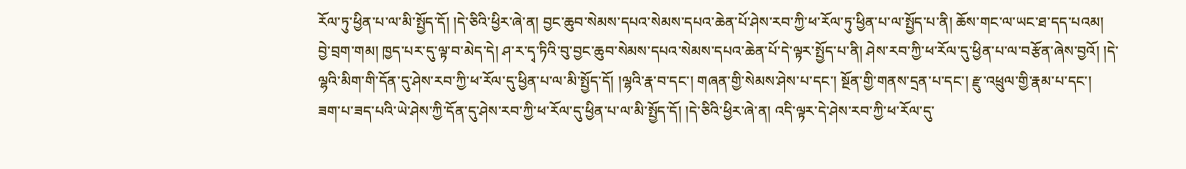རོལ་ཏུ་ཕྱིན་པ་ལ་མི་སྤྱོད་དོ། །དེ་ཅིའི་ཕྱིར་ཞེ་ན། བྱང་ཆུབ་སེམས་དཔའ་སེམས་དཔའ་ཆེན་པོ་ཤེས་རབ་ཀྱི་ཕ་རོལ་ཏུ་ཕྱིན་པ་ལ་སྤྱོད་པ་ནི། ཆོས་གང་ལ་ཡང་ཐ་དད་པའམ། བྱེ་བྲག་གམ། ཁྱད་པར་དུ་ལྟ་བ་མེད་དེ། ཤ་ར་དྭ་ཏིའི་བུ་བྱང་ཆུབ་སེམས་དཔའ་སེམས་དཔའ་ཆེན་པོ་དེ་ལྟར་སྤྱོད་པ་ནི། ཤེས་རབ་ཀྱི་ཕ་རོལ་དུ་ཕྱིན་པ་ལ་བརྩོན་ཞེས་བྱའོ། །དེ་ལྷའི་མིག་གི་དོན་དུ་ཤེས་རབ་ཀྱི་ཕ་རོལ་དུ་ཕྱིན་པ་ལ་མི་སྤྱོད་དོ། །ལྷའི་རྣ་བ་དང་། གཞན་གྱི་སེམས་ཤེས་པ་དང་། སྔོན་གྱི་གནས་དྲན་པ་དང་། རྫུ་འཕྲུལ་གྱི་རྣམ་པ་དང་། ཟག་པ་ཟད་པའི་ཡེ་ཤེས་ཀྱི་དོན་དུ་ཤེས་རབ་ཀྱི་ཕ་རོལ་དུ་ཕྱིན་པ་ལ་མི་སྤྱོད་དོ། །དེ་ཅིའི་ཕྱིར་ཞེ་ན། འདི་ལྟར་དེ་ཤེས་རབ་ཀྱི་ཕ་རོལ་དུ་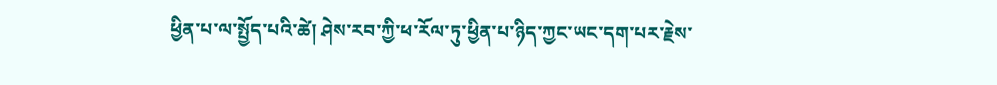ཕྱིན་པ་ལ་སྤྱོད་པའི་ཚེ། ཤེས་རབ་ཀྱི་ཕ་རོལ་ཏུ་ཕྱིན་པ་ཉིད་ཀྱང་ཡང་དག་པར་རྗེས་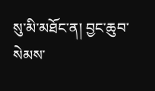སུ་མི་མཐོང་ན། བྱང་ཆུབ་སེམས་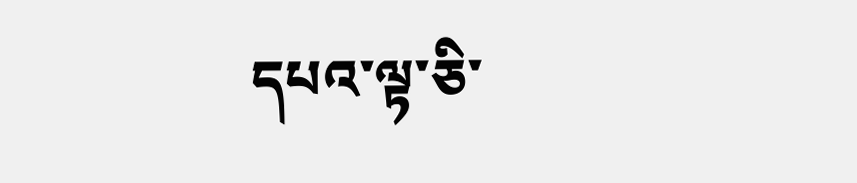དཔའ་ལྟ་ཅི་